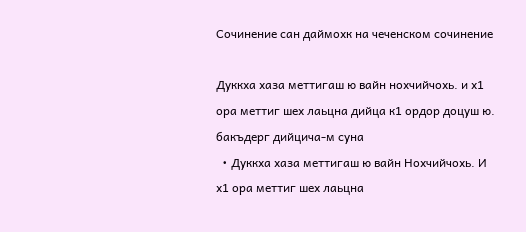Сочинение сан даймохк на чеченском сочинение

Дуккха хаза меттигаш ю вайн нохчийчохь. и х1 ора меттиг шех лаьцна дийца к1 ордор доцуш ю. бакъдерг дийцича-м суна
  • Дуккха хаза меттигаш ю вайн Нохчийчохь. И х1 ора меттиг шех лаьцна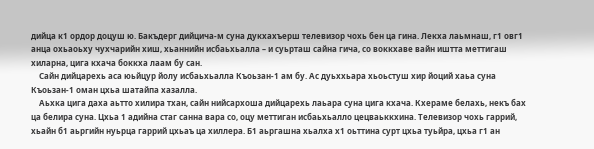дийца к1 ордор доцуш ю. Бакъдерг дийцича-м суна дукхахъерш телевизор чохь бен ца гина. Лекха лаьмнаш, г1 овг1 анца охьаоьху чухчарийн хиш, хьаннийн исбаьхьалла – и суьрташ сайна гича, со воккхаве вайн иштта меттигаш хиларна, цига кхача боккха лаам бу сан.
    Сайн дийцарехь аса юьйцур йолу исбаьхьалла Къоьзан-1 ам бу. Ас дуьххьара хьоьстуш хир йоций хаьа суна Къоьзан-1 оман цхьа шатайпа хазалла.
    Аьхка цига даха аьтто хилира тхан, сайн нийсархоша дийцарехь лаьара суна цига кхача. Кхераме белахь, некъ бах ца белира суна. Цхьа 1 адийна стаг санна вара со, оцу меттиган исбаьхьалло цецваьккхина. Телевизор чохь гаррий, хьайн б1 аьргийн нуьрца гаррий цхьаъ ца хиллера. Б1 аьргашна хьалха х1 оьттина сурт цхьа туьйра, цхьа г1 ан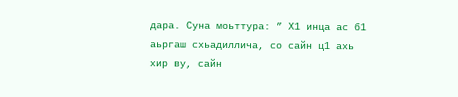дара. Суна моьттура: ” Х1 инца ас б1 аьргаш схьадиллича, со сайн ц1 ахь хир ву, сайн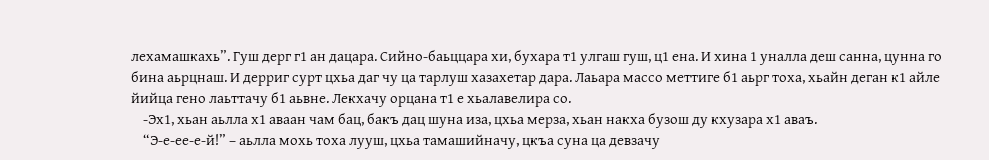лехамашкахь”. Гуш дерг г1 ан дацара. Сийно-баьццара хи, бухара т1 улгаш гуш, ц1 ена. И хина 1 уналла деш санна, цунна го бина аьрцнаш. И дерриг сурт цхьа даг чу ца тарлуш хазахетар дара. Лаьара массо меттиге б1 аьрг тоха, хьайн деган к1 айле йийца гено лаьттачу б1 аьвне. Лекхачу орцана т1 е хьалавелира со.
    -Эх1, хьан аьлла х1 аваан чам бац, бакъ дац шуна иза, цхьа мерза, хьан накха бузош ду кхузара х1 аваъ.
    “Э-е-ее-е-й!” – аьлла мохь тоха лууш, цхьа тамашийначу, цкъа суна ца девзачу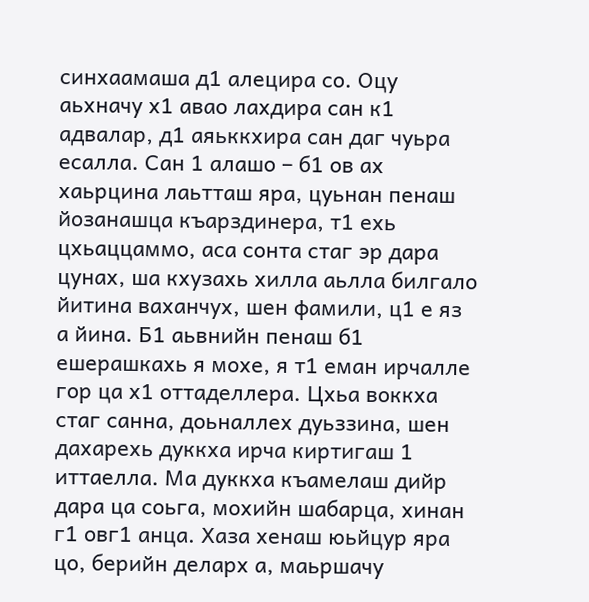синхаамаша д1 алецира со. Оцу аьхначу х1 авао лахдира сан к1 адвалар, д1 аяьккхира сан даг чуьра есалла. Сан 1 алашо – б1 ов ах хаьрцина лаьтташ яра, цуьнан пенаш йозанашца къарздинера, т1 ехь цхьаццаммо, аса сонта стаг эр дара цунах, ша кхузахь хилла аьлла билгало йитина ваханчух, шен фамили, ц1 е яз а йина. Б1 аьвнийн пенаш б1 ешерашкахь я мохе, я т1 еман ирчалле гор ца х1 оттаделлера. Цхьа воккха стаг санна, доьналлех дуьззина, шен дахарехь дуккха ирча киртигаш 1 иттаелла. Ма дуккха къамелаш дийр дара ца соьга, мохийн шабарца, хинан г1 овг1 анца. Хаза хенаш юьйцур яра цо, берийн деларх а, маьршачу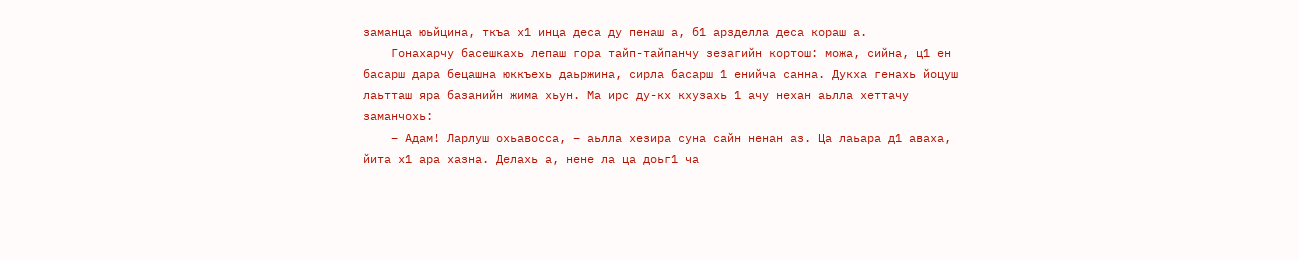заманца юьйцина, ткъа х1 инца деса ду пенаш а, б1 арзделла деса кораш а.
    Гонахарчу басешкахь лепаш гора тайп-тайпанчу зезагийн кортош: можа, сийна, ц1 ен басарш дара бецашна юккъехь даьржина, сирла басарш 1 енийча санна. Дукха генахь йоцуш лаьтташ яра базанийн жима хьун. Ма ирс ду-кх кхузахь 1 ачу нехан аьлла хеттачу заманчохь:
    – Адам! Ларлуш охьавосса, – аьлла хезира суна сайн ненан аз. Ца лаьара д1 аваха, йита х1 ара хазна. Делахь а, нене ла ца доьг1 ча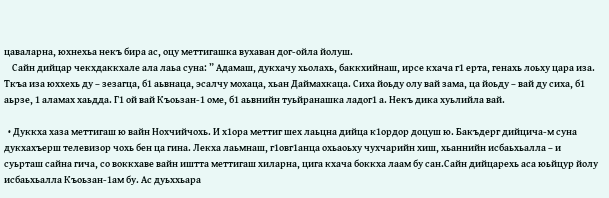цаваларна, юхнехьа некъ бира ас, оцу меттигашка вухаван дог-ойла йолуш.
    Сайн дийцар чекхдаккхале ала лаьа суна: ” Адамаш, дукхачу хьолахь, баккхийнаш, ирсе кхача г1 ерта, генахь лоьху цара иза. Ткъа иза юххехь ду – зезагца, б1 аьвнаца, эсалчу мохаца, хьан Даймахкаца. Сиха йоьду олу вай зама, ца йоьду – вай ду сиха, б1 аьрзе, 1 аламах хаьдда. Г1 ой вай Къоьзан-1 оме, б1 аьвнийн туьйранашка ладог1 а. Некъ дика хуьлийла вай.

  • Дуккха хаза меттигаш ю вайн Нохчийчохь. И х1ора меттиг шех лаьцна дийца к1ордор доцуш ю. Бакъдерг дийцича-м суна дукхахъерш телевизор чохь бен ца гина. Лекха лаьмнаш, г1овг1анца охьаоьху чухчарийн хиш, хьаннийн исбаьхьалла – и суьрташ сайна гича, со воккхаве вайн иштта меттигаш хиларна, цига кхача боккха лаам бу сан.Сайн дийцарехь аса юьйцур йолу исбаьхьалла Къоьзан-1ам бу. Ас дуьххьара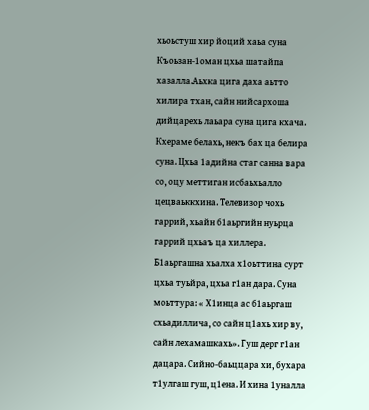хьоьстуш хир йоций хаьа суна Къоьзан-1оман цхьа шатайпа хазалла.Аьхка цига даха аьтто хилира тхан, сайн нийсархоша дийцарехь лаьара суна цига кхача. Кхераме белахь, некъ бах ца белира суна. Цхьа 1адийна стаг санна вара со, оцу меттиган исбаьхьалло цецваьккхина. Телевизор чохь гаррий, хьайн б1аьргийн нуьрца гаррий цхьаъ ца хиллера. Б1аьргашна хьалха х1оьттина сурт цхьа туьйра, цхьа г1ан дара. Суна моьттура: « Х1инца ас б1аьргаш схьадиллича, со сайн ц1ахь хир ву, сайн лехамашкахь». Гуш дерг г1ан дацара. Сийно-баьццара хи, бухара т1улгаш гуш, ц1ена. И хина 1уналла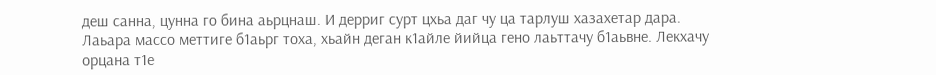деш санна, цунна го бина аьрцнаш. И дерриг сурт цхьа даг чу ца тарлуш хазахетар дара. Лаьара массо меттиге б1аьрг тоха, хьайн деган к1айле йийца гено лаьттачу б1аьвне. Лекхачу орцана т1е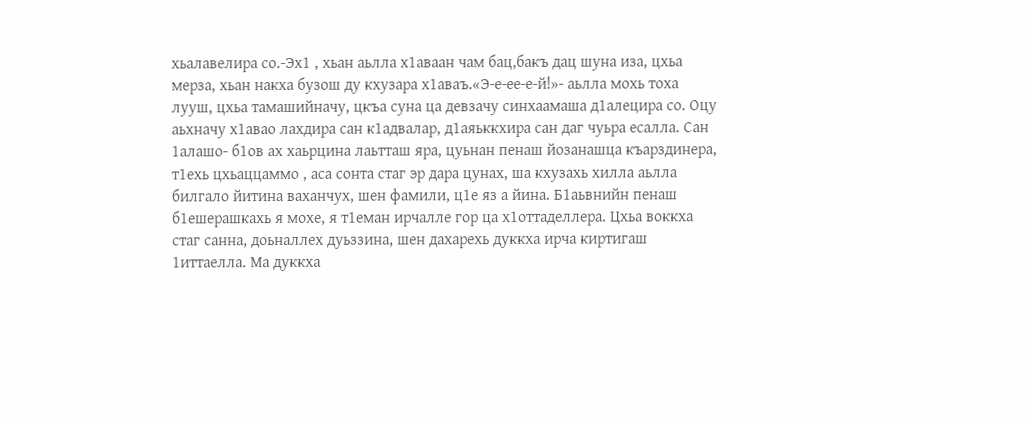хьалавелира со.-Эх1 , хьан аьлла х1аваан чам бац,бакъ дац шуна иза, цхьа мерза, хьан накха бузош ду кхузара х1аваъ.«Э-е-ее-е-й!»- аьлла мохь тоха лууш, цхьа тамашийначу, цкъа суна ца девзачу синхаамаша д1алецира со. Оцу аьхначу х1авао лахдира сан к1адвалар, д1аяьккхира сан даг чуьра есалла. Сан 1алашо- б1ов ах хаьрцина лаьтташ яра, цуьнан пенаш йозанашца къарздинера, т1ехь цхьаццаммо , аса сонта стаг эр дара цунах, ша кхузахь хилла аьлла билгало йитина ваханчух, шен фамили, ц1е яз а йина. Б1аьвнийн пенаш б1ешерашкахь я мохе, я т1еман ирчалле гор ца х1оттаделлера. Цхьа воккха стаг санна, доьналлех дуьззина, шен дахарехь дуккха ирча киртигаш 1иттаелла. Ма дуккха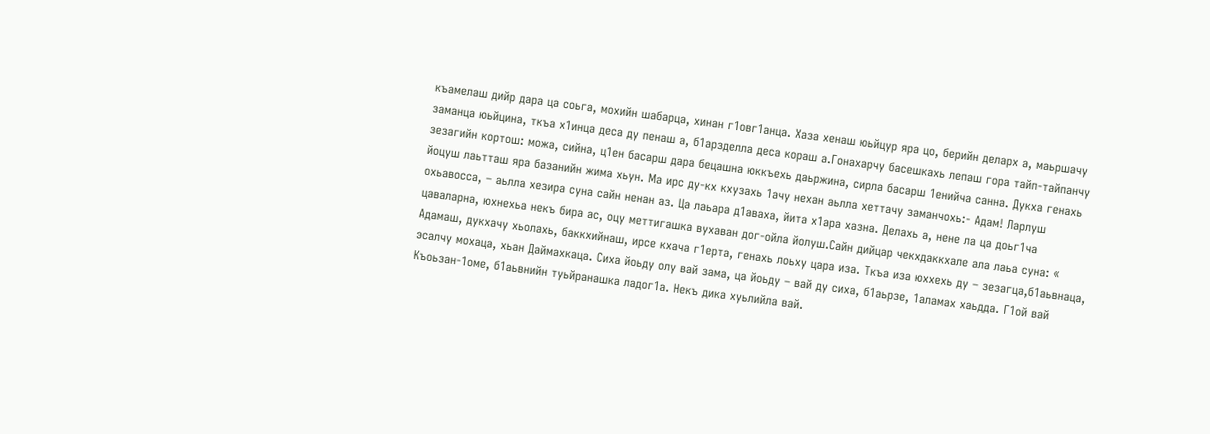къамелаш дийр дара ца соьга, мохийн шабарца, хинан г1овг1анца. Хаза хенаш юьйцур яра цо, берийн деларх а, маьршачу заманца юьйцина, ткъа х1инца деса ду пенаш а, б1арзделла деса кораш а.Гонахарчу басешкахь лепаш гора тайп-тайпанчу зезагийн кортош: можа, сийна, ц1ен басарш дара бецашна юккъехь даьржина, сирла басарш 1енийча санна. Дукха генахь йоцуш лаьтташ яра базанийн жима хьун. Ма ирс ду-кх кхузахь 1ачу нехан аьлла хеттачу заманчохь:- Адам! Ларлуш охьавосса, – аьлла хезира суна сайн ненан аз. Ца лаьара д1аваха, йита х1ара хазна. Делахь а, нене ла ца доьг1ча цаваларна, юхнехьа некъ бира ас, оцу меттигашка вухаван дог-ойла йолуш.Сайн дийцар чекхдаккхале ала лаьа суна: « Адамаш, дукхачу хьолахь, баккхийнаш, ирсе кхача г1ерта, генахь лоьху цара иза. Ткъа иза юххехь ду – зезагца,б1аьвнаца, эсалчу мохаца, хьан Даймахкаца. Сиха йоьду олу вай зама, ца йоьду – вай ду сиха, б1аьрзе, 1аламах хаьдда. Г1ой вай Къоьзан-1оме, б1аьвнийн туьйранашка ладог1а. Некъ дика хуьлийла вай.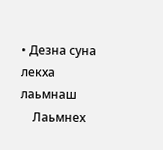• Дезна суна лекха лаьмнаш
    Лаьмнех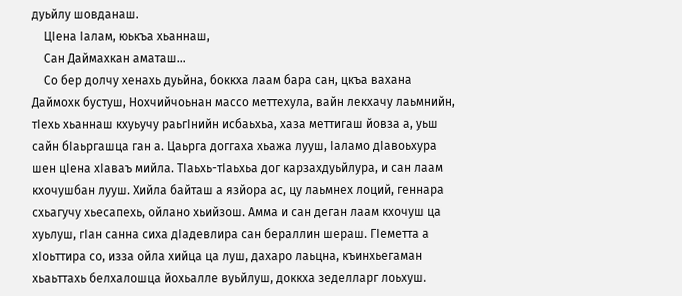дуьйлу шовданаш.
    ЦIена Iалам, юькъа хьаннаш,
    Сан Даймахкан аматаш…
    Со бер долчу хенахь дуьйна, боккха лаам бара сан, цкъа вахана Даймохк бустуш, Нохчийчоьнан массо меттехула, вайн лекхачу лаьмнийн, тIехь хьаннаш кхуьучу раьгIнийн исбаьхьа, хаза меттигаш йовза а, уьш сайн бIаьргашца ган а. Цаьрга доггаха хьажа лууш, Iаламо дIавоьхура шен цIена хIаваъ мийла. ТIаьхь-тIаьхьа дог карзахдуьйлура, и сан лаам кхочушбан лууш. Хийла байташ а язйора ас, цу лаьмнех лоций, геннара схьагучу хьесапехь, ойлано хьийзош. Амма и сан деган лаам кхочуш ца хуьлуш, гIан санна сиха дIадевлира сан бераллин шераш. ГIеметта а хIоьттира со, изза ойла хийца ца луш, дахаро лаьцна, къинхьегаман хьаьттахь белхалошца йохьалле вуьйлуш, доккха зеделларг лоьхуш.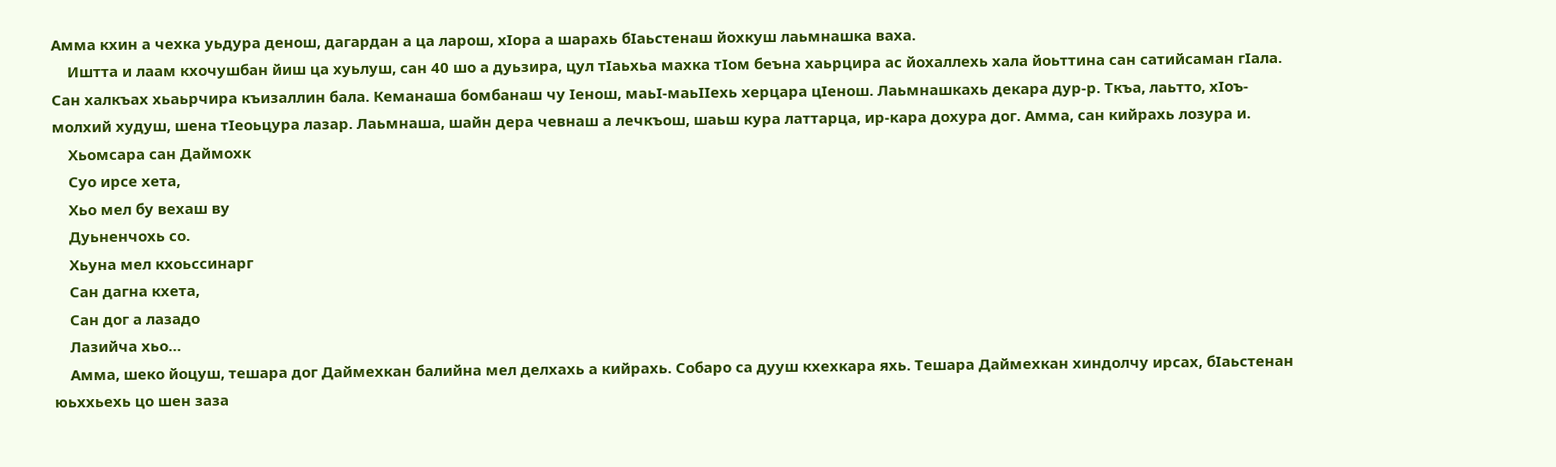Амма кхин а чехка уьдура денош, дагардан а ца ларош, хIора а шарахь бIаьстенаш йохкуш лаьмнашка ваха.
    Иштта и лаам кхочушбан йиш ца хуьлуш, сан 40 шо а дуьзира, цул тIаьхьа махка тIом беъна хаьрцира ас йохаллехь хала йоьттина сан сатийсаман гIала. Сан халкъах хьаьрчира къизаллин бала. Кеманаша бомбанаш чу Iенош, маьI-маьIIехь херцара цIенош. Лаьмнашкахь декара дур-р. Ткъа, лаьтто, хIоъ-молхий худуш, шена тIеоьцура лазар. Лаьмнаша, шайн дера чевнаш а лечкъош, шаьш кура латтарца, ир-кара дохура дог. Амма, сан кийрахь лозура и.
    Хьомсара сан Даймохк
    Суо ирсе хета,
    Хьо мел бу вехаш ву
    Дуьненчохь со.
    Хьуна мел кхоьссинарг
    Сан дагна кхета,
    Сан дог а лазадо
    Лазийча хьо…
    Амма, шеко йоцуш, тешара дог Даймехкан балийна мел делхахь а кийрахь. Собаро са дууш кхехкара яхь. Тешара Даймехкан хиндолчу ирсах, бIаьстенан юьххьехь цо шен заза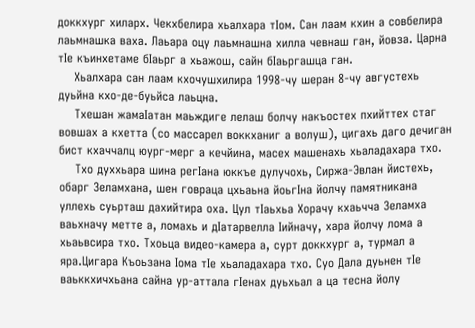доккхург хиларх. Чекхбелира хьалхара тIом. Сан лаам кхин а совбелира лаьмнашка ваха. Лаьара оцу лаьмнашна хилла чевнаш ган, йовза. Царна тIе къинхетаме бIаьрг а хьажош, сайн бIаьргашца ган.
    Хьалхара сан лаам кхочушхилира 1998-чу шеран 8-чу августехь дуьйна кхо-де-буьйса лаьцна.
    Тхешан жамаIатан маьждиге лелаш болчу накъостех пхийттех стаг вовшах а кхетта (со массарел воккханиг а волуш), цигахь даго дечиган бист кхаччалц юург-мерг а кечйина, масех машенахь хьаладахара тхо.
    Тхо духхьара шина регIана юккъе дулучохь, Сиржа-Эвлан йистехь, обарг Зеламхана, шен говраца цхьаьна йоьгIна йолчу памятникана уллехь суьрташ дахийтира оха. Цул тIаьхьа Хорачу кхаьчча Зеламха ваьхначу метте а, ломахь и дIатарвелла Iийначу, хара йолчу лома а хьаьвсира тхо. Тхоьца видео-камера а, сурт доккхург а, турмал а яра.Цигара Къоьзана Iома тIе хьаладахара тхо. Суо Дала дуьнен тIе ваьккхичхьана сайна ур-аттала гIенах дуьхьал а ца тесна йолу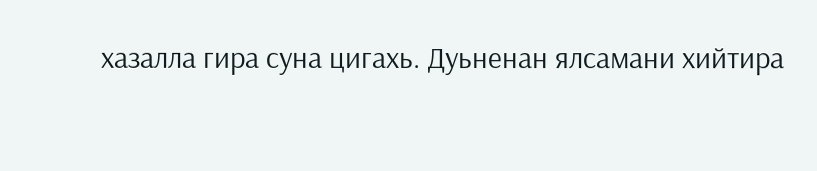хазалла гира суна цигахь. Дуьненан ялсамани хийтира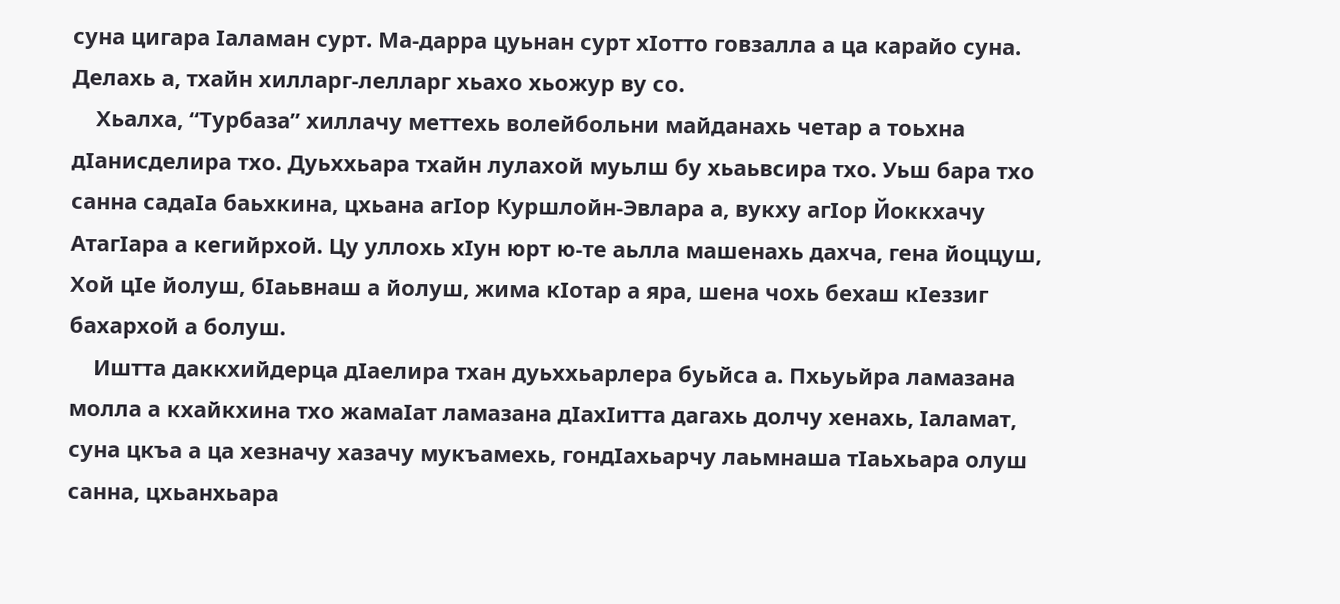суна цигара Iаламан сурт. Ма-дарра цуьнан сурт хIотто говзалла а ца карайо суна. Делахь а, тхайн хилларг-лелларг хьахо хьожур ву со.
    Хьалха, “Турбаза” хиллачу меттехь волейбольни майданахь четар а тоьхна дIанисделира тхо. Дуьххьара тхайн лулахой муьлш бу хьаьвсира тхо. Уьш бара тхо санна садаIа баьхкина, цхьана агIор Куршлойн-Эвлара а, вукху агIор Йоккхачу АтагIара а кегийрхой. Цу уллохь хIун юрт ю-те аьлла машенахь дахча, гена йоццуш, Хой цIе йолуш, бIаьвнаш а йолуш, жима кIотар а яра, шена чохь бехаш кIеззиг бахархой а болуш.
    Иштта даккхийдерца дIаелира тхан дуьххьарлера буьйса а. Пхьуьйра ламазана молла а кхайкхина тхо жамаIат ламазана дIахIитта дагахь долчу хенахь, Iаламат, суна цкъа а ца хезначу хазачу мукъамехь, гондIахьарчу лаьмнаша тIаьхьара олуш санна, цхьанхьара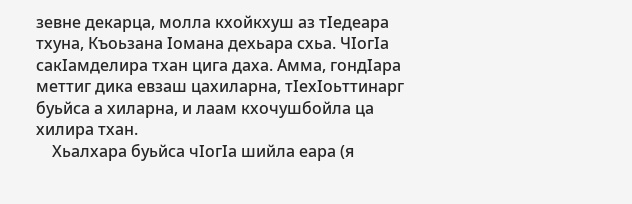зевне декарца, молла кхойкхуш аз тIедеара тхуна, Къоьзана Iомана дехьара схьа. ЧIогIа сакIамделира тхан цига даха. Амма, гондIара меттиг дика евзаш цахиларна, тIехIоьттинарг буьйса а хиларна, и лаам кхочушбойла ца хилира тхан.
    Хьалхара буьйса чIогIа шийла еара (я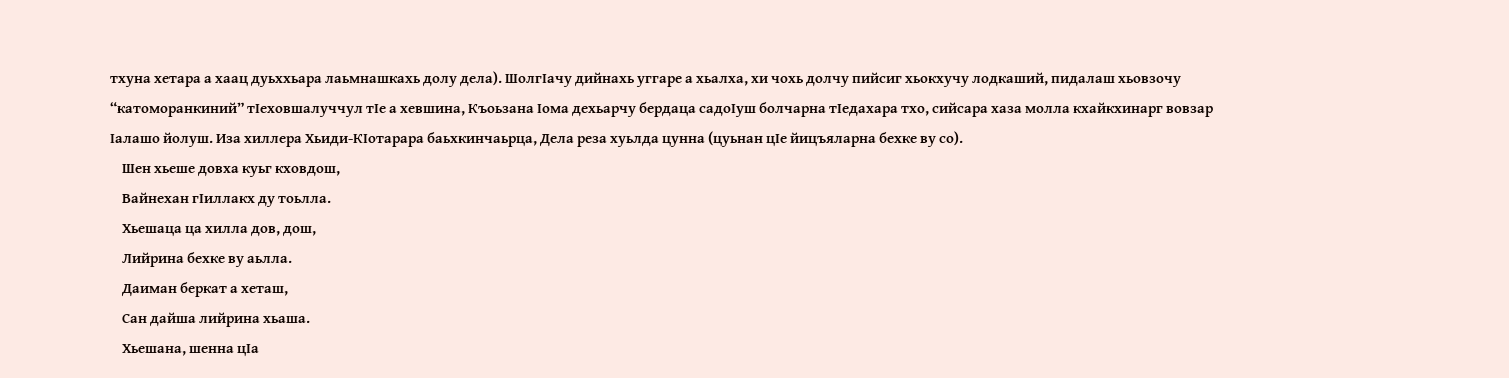тхуна хетара а хаац дуьххьара лаьмнашкахь долу дела). ШолгIачу дийнахь уггаре а хьалха, хи чохь долчу пийсиг хьокхучу лодкаший, пидалаш хьовзочу “катоморанкиний” тIеховшалуччул тIе а хевшина, Къоьзана Iома дехьарчу бердаца садоIуш болчарна тIедахара тхо, сийсара хаза молла кхайкхинарг вовзар Iалашо йолуш. Иза хиллера Хьиди-КIотарара баьхкинчаьрца, Дела реза хуьлда цунна (цуьнан цIе йицъяларна бехке ву со).
    Шен хьеше довха куьг кховдош,
    Вайнехан гIиллакх ду тоьлла.
    Хьешаца ца хилла дов, дош,
    Лийрина бехке ву аьлла.
    Даиман беркат а хеташ,
    Сан дайша лийрина хьаша.
    Хьешана, шенна цIа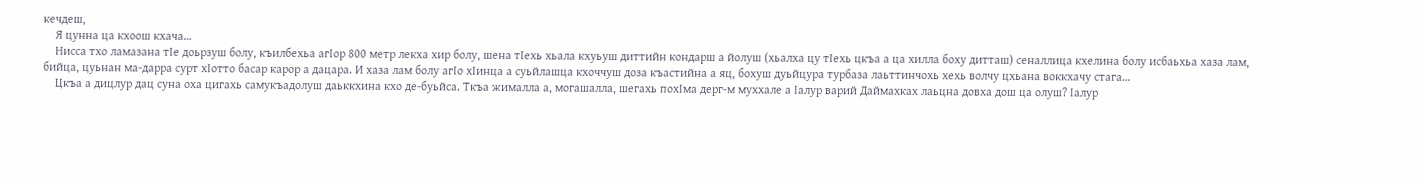кечдеш,
    Я цунна ца кхоош кхача…
    Нисса тхо ламазана тIе доьрзуш болу, къилбехьа агIор 800 метр лекха хир болу, шена тIехь хьала кхуьуш диттийн кондарш а йолуш (хьалха цу тIехь цкъа а ца хилла боху дитташ) сеналлица кхелина болу исбаьхьа хаза лам, бийца, цуьнан ма-дарра сурт хIотто басар карор а дацара. И хаза лам болу агIо хIинца а суьйлашца кхоччуш доза къастийна а яц, бохуш дуьйцура турбаза лаьттинчохь хехь волчу цхьана воккхачу стага…
    Цкъа а дицлур дац суна оха цигахь самукъадолуш даьккхина кхо де-буьйса. Ткъа жималла а, могашалла, шегахь похIма дерг-м муххале а Iалур варий Даймахках лаьцна довха дош ца олуш? Iалур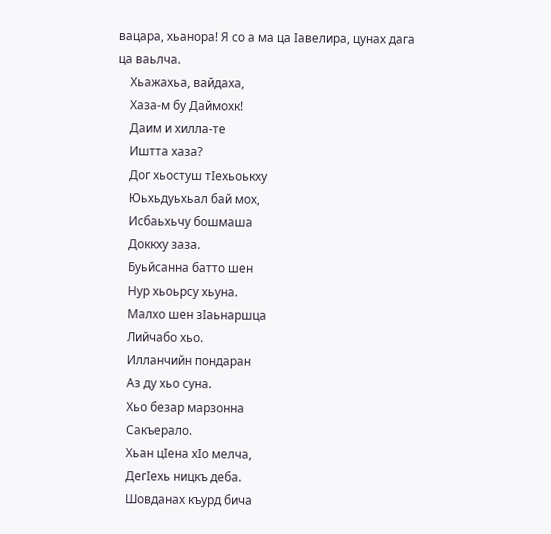вацара, хьанора! Я со а ма ца Iавелира, цунах дага ца ваьлча.
    Хьажахьа, вайдаха,
    Хаза-м бу Даймохк!
    Даим и хилла-те
    Иштта хаза?
    Дог хьостуш тIехьоькху
    Юьхьдуьхьал бай мох,
    Исбаьхьчу бошмаша
    Доккху заза.
    Буьйсанна батто шен
    Нур хьоьрсу хьуна.
    Малхо шен зIаьнаршца
    Лийчабо хьо.
    Илланчийн пондаран
    Аз ду хьо суна.
    Хьо безар марзонна
    Сакъерало.
    Хьан цIена хIо мелча,
    ДегIехь ницкъ деба.
    Шовданах къурд бича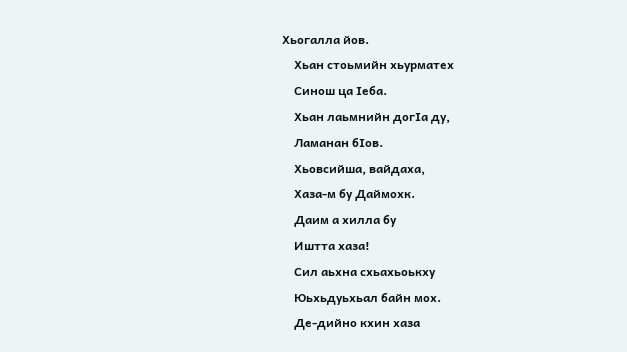Хьогалла йов.
    Хьан стоьмийн хьурматех
    Синош ца Iеба.
    Хьан лаьмнийн догIа ду,
    Ламанан бIов.
    Хьовсийша, вайдаха,
    Хаза-м бу Даймохк.
    Даим а хилла бу
    Иштта хаза!
    Сил аьхна схьахьоькху
    Юьхьдуьхьал байн мох.
    Де-дийно кхин хаза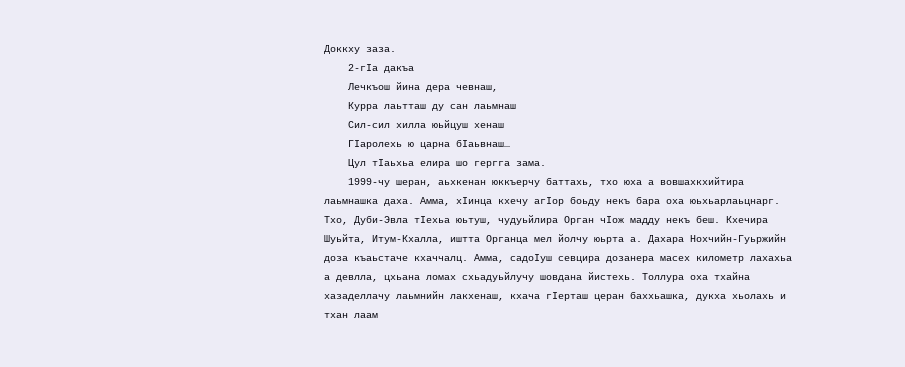Доккху заза.
    2-гIа дакъа
    Лечкъош йина дера чевнаш,
    Курра лаьтташ ду сан лаьмнаш
    Сил-сил хилла юьйцуш хенаш
    ГIаролехь ю царна бIаьвнаш…
    Цул тIаьхьа елира шо гергга зама.
    1999-чу шеран, аьхкенан юккъерчу баттахь, тхо юха а вовшахкхийтира лаьмнашка даха. Амма, хIинца кхечу агIор боьду некъ бара оха юьхьарлаьцнарг. Тхо, Дуби-Эвла тIехьа юьтуш, чудуьйлира Орган чIож мадду некъ беш. Кхечира Шуьйта, Итум-Кхалла, иштта Органца мел йолчу юьрта а. Дахара Нохчийн-Гуьржийн доза къаьстаче кхаччалц. Амма, садоIуш севцира дозанера масех километр лахахьа а девлла, цхьана ломах схьадуьйлучу шовдана йистехь. Толлура оха тхайна хазаделлачу лаьмнийн лакхенаш, кхача гIерташ церан баххьашка, дукха хьолахь и тхан лаам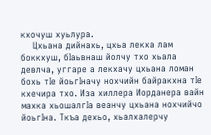кхочуш хуьлура.
    Цхьана дийнахь, цхьа лекха лам боккхуш, бIаьвнаш йолчу тхо хьала девлча, уггаре а лекхачу цхьана ломан бохь тIе йоьгIначу нохчийн байракхна тIе кхечира тхо. Иза хиллера Иорданера вайн махка хьошалгIа веанчу цхьана нохчийчо йоьгIна. Ткъа дехьо, хьалхалерчу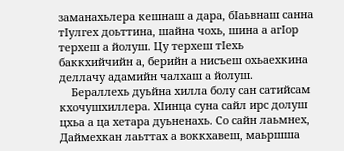заманахьлера кешнаш а дара, бIаьвнаш санна тIулгех доьттина, шайна чохь, шина а агIор терхеш а йолуш. Цу терхеш тIехь баккхийчийн а, берийн а нисъеш охьаехкина деллачу адамийн чалхаш а йолуш.
    Бераллехь дуьйна хилла болу сан сатийсам кхочушхиллера. ХIинца суна сайл ирс долуш цхьа а ца хетара дуьненахь. Со сайн лаьмнех, Даймехкан лаьттах а воккхавеш, маьршша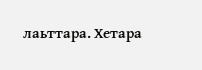лаьттара. Хетара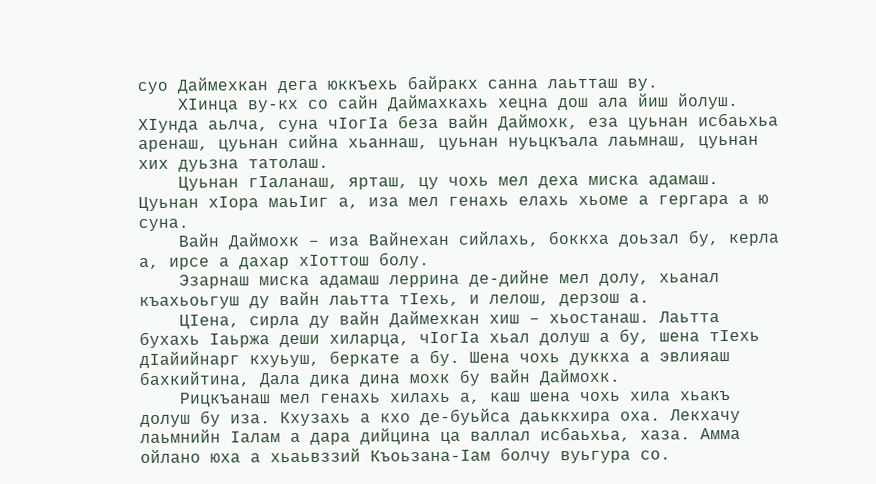суо Даймехкан дега юккъехь байракх санна лаьтташ ву.
    ХIинца ву-кх со сайн Даймахкахь хецна дош ала йиш йолуш. ХIунда аьлча, суна чIогIа беза вайн Даймохк, еза цуьнан исбаьхьа аренаш, цуьнан сийна хьаннаш, цуьнан нуьцкъала лаьмнаш, цуьнан хих дуьзна татолаш.
    Цуьнан гIаланаш, ярташ, цу чохь мел деха миска адамаш. Цуьнан хIора маьIиг а, иза мел генахь елахь хьоме а гергара а ю суна.
    Вайн Даймохк – иза Вайнехан сийлахь, боккха доьзал бу, керла а, ирсе а дахар хIоттош болу.
    Эзарнаш миска адамаш леррина де-дийне мел долу, хьанал къахьоьгуш ду вайн лаьтта тIехь, и лелош, дерзош а.
    ЦIена, сирла ду вайн Даймехкан хиш – хьостанаш. Лаьтта бухахь Iаьржа деши хиларца, чIогIа хьал долуш а бу, шена тIехь дIайийнарг кхуьуш, беркате а бу. Шена чохь дуккха а эвлияаш бахкийтина, Дала дика дина мохк бу вайн Даймохк.
    Рицкъанаш мел генахь хилахь а, каш шена чохь хила хьакъ долуш бу иза. Кхузахь а кхо де-буьйса даьккхира оха. Лекхачу лаьмнийн Iалам а дара дийцина ца валлал исбаьхьа, хаза. Амма ойлано юха а хьаьвззий Къоьзана-Iам болчу вуьгура со.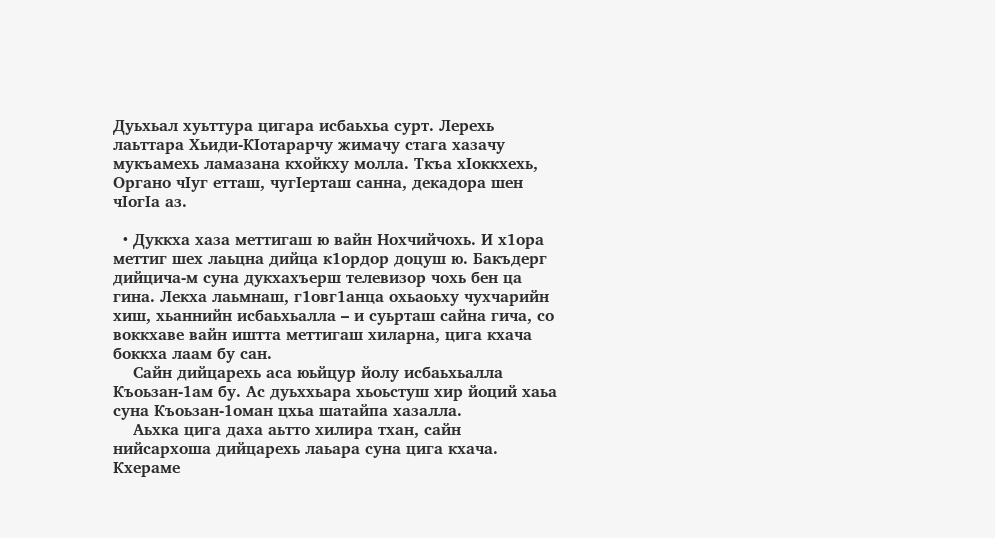Дуьхьал хуьттура цигара исбаьхьа сурт. Лерехь лаьттара Хьиди-КIотарарчу жимачу стага хазачу мукъамехь ламазана кхойкху молла. Ткъа хIоккхехь, Органо чIуг етташ, чугIерташ санна, декадора шен чIогIа аз.

  • Дуккха хаза меттигаш ю вайн Нохчийчохь. И х1ора меттиг шех лаьцна дийца к1ордор доцуш ю. Бакъдерг дийцича-м суна дукхахъерш телевизор чохь бен ца гина. Лекха лаьмнаш, г1овг1анца охьаоьху чухчарийн хиш, хьаннийн исбаьхьалла – и суьрташ сайна гича, со воккхаве вайн иштта меттигаш хиларна, цига кхача боккха лаам бу сан.
    Сайн дийцарехь аса юьйцур йолу исбаьхьалла Къоьзан-1ам бу. Ас дуьххьара хьоьстуш хир йоций хаьа суна Къоьзан-1оман цхьа шатайпа хазалла.
    Аьхка цига даха аьтто хилира тхан, сайн нийсархоша дийцарехь лаьара суна цига кхача. Кхераме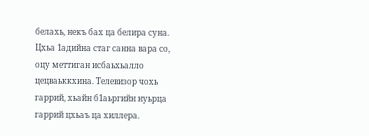белахь, некъ бах ца белира суна. Цхьа 1адийна стаг санна вара со, оцу меттиган исбаьхьалло цецваьккхина. Телевизор чохь гаррий, хьайн б1аьргийн нуьрца гаррий цхьаъ ца хиллера.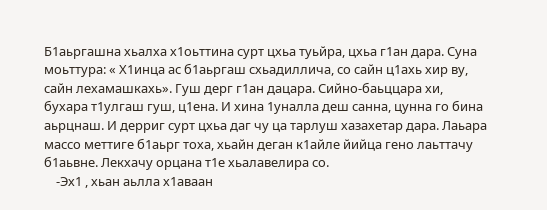Б1аьргашна хьалха х1оьттина сурт цхьа туьйра, цхьа г1ан дара. Суна моьттура: « Х1инца ас б1аьргаш схьадиллича, со сайн ц1ахь хир ву, сайн лехамашкахь». Гуш дерг г1ан дацара. Сийно-баьццара хи, бухара т1улгаш гуш, ц1ена. И хина 1уналла деш санна, цунна го бина аьрцнаш. И дерриг сурт цхьа даг чу ца тарлуш хазахетар дара. Лаьара массо меттиге б1аьрг тоха, хьайн деган к1айле йийца гено лаьттачу б1аьвне. Лекхачу орцана т1е хьалавелира со.
    -Эх1 , хьан аьлла х1аваан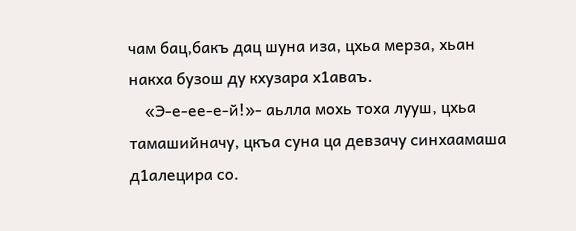чам бац,бакъ дац шуна иза, цхьа мерза, хьан накха бузош ду кхузара х1аваъ.
    «Э-е-ее-е-й!»- аьлла мохь тоха лууш, цхьа тамашийначу, цкъа суна ца девзачу синхаамаша д1алецира со.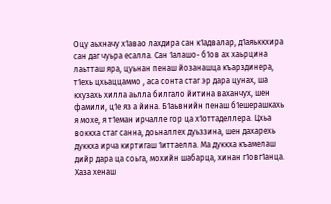Оцу аьхначу х1авао лахдира сан к1адвалар, д1аяьккхира сан даг чуьра есалла. Сан 1алашо- б1ов ах хаьрцина лаьтташ яра, цуьнан пенаш йозанашца къарздинера, т1ехь цхьаццаммо , аса сонта стаг эр дара цунах, ша кхузахь хилла аьлла билгало йитина ваханчух, шен фамили, ц1е яз а йина. Б1аьвнийн пенаш б1ешерашкахь я мохе, я т1еман ирчалле гор ца х1оттаделлера. Цхьа воккха стаг санна, доьналлех дуьззина, шен дахарехь дуккха ирча киртигаш 1иттаелла. Ма дуккха къамелаш дийр дара ца соьга, мохийн шабарца, хинан г1овг1анца. Хаза хенаш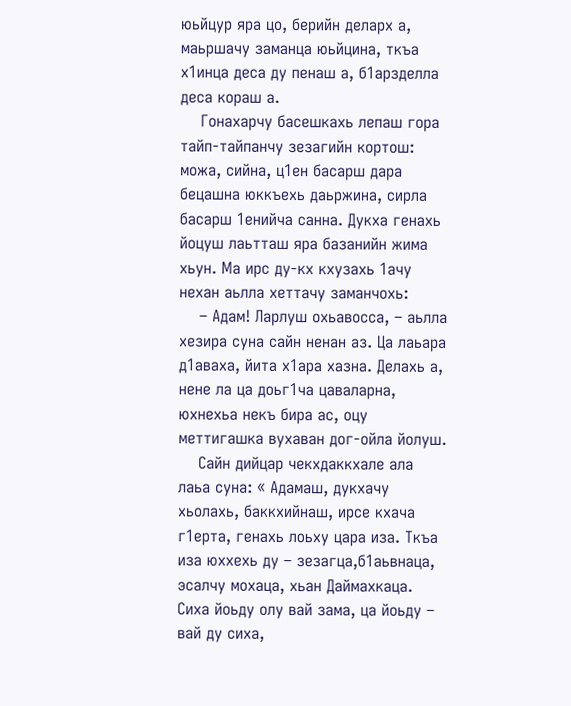юьйцур яра цо, берийн деларх а, маьршачу заманца юьйцина, ткъа х1инца деса ду пенаш а, б1арзделла деса кораш а.
    Гонахарчу басешкахь лепаш гора тайп-тайпанчу зезагийн кортош: можа, сийна, ц1ен басарш дара бецашна юккъехь даьржина, сирла басарш 1енийча санна. Дукха генахь йоцуш лаьтташ яра базанийн жима хьун. Ма ирс ду-кх кхузахь 1ачу нехан аьлла хеттачу заманчохь:
    – Адам! Ларлуш охьавосса, – аьлла хезира суна сайн ненан аз. Ца лаьара д1аваха, йита х1ара хазна. Делахь а, нене ла ца доьг1ча цаваларна, юхнехьа некъ бира ас, оцу меттигашка вухаван дог-ойла йолуш.
    Сайн дийцар чекхдаккхале ала лаьа суна: « Адамаш, дукхачу хьолахь, баккхийнаш, ирсе кхача г1ерта, генахь лоьху цара иза. Ткъа иза юххехь ду – зезагца,б1аьвнаца, эсалчу мохаца, хьан Даймахкаца. Сиха йоьду олу вай зама, ца йоьду – вай ду сиха,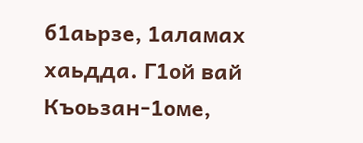б1аьрзе, 1аламах хаьдда. Г1ой вай Къоьзан-1оме,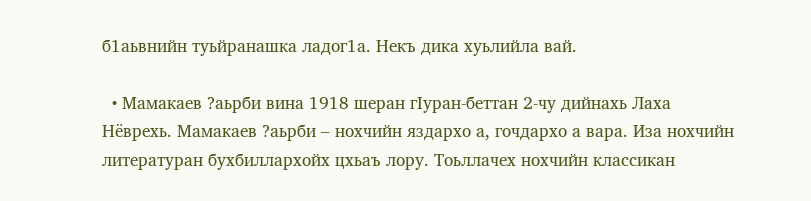б1аьвнийн туьйранашка ладог1а. Некъ дика хуьлийла вай.

  • Мамакаев ?аьрби вина 1918 шеран гIуран-беттан 2-чу дийнахь Лаха Нёврехь. Мамакаев ?аьрби – нохчийн яздархо а, гочдархо а вара. Иза нохчийн литературан бухбиллархойх цхьаъ лору. Тоьллачех нохчийн классикан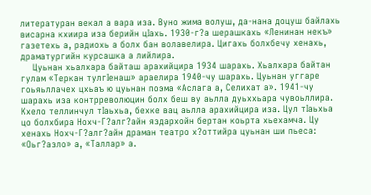литературан векал а вара иза. Вуно жима волуш, да-нана доцуш байлахь висарна кхиира иза берийн цIахь. 1930-г?а шерашкахь «Ленинан некъ» газетехь а, радиохь а болх бан волавелира. Цигахь болхбечу хенахь, драматургийн курсашка а лийлира.
    Цуьнан хьалхара байташ арахийцира 1934 шарахь. Хьалхара байтан гулам «Теркан тулгIенаш» араелира 1940-чу шарахь. Цуьнан уггаре гоьяьллачех цхьаъ ю цуьнан поэма «Аслага а, Селихат а». 1941-чу шарахь иза контрреволюцин болх беш ву аьлла дуьххьара чувоьллира. Кхело теллинчул тIаьхьа, бехке вац аьлла арахийцира иза. Цул тIаьхьа цо болхбира Нохч-Г?алг?айн яздархойн бертан коьрта хьехамча. Цу хенахь Нохч-Г?алг?айн драман театро х?оттийра цуьнан ши пьеса: «Оьг?азло» а, «Таллар» а.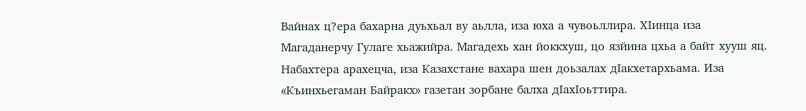Вайнах ц?ера бахарна дуьхьал ву аьлла, иза юха а чувоьллира. ХIинца иза Магаданерчу Гулаге хьажийра. Магадехь хан йоккхуш, цо язйина цхьа а байт хууш яц. Набахтера арахецча, иза Казахстане вахара шен доьзалах дIакхетархьама. Иза «Къинхьегаман Байракх» газетан зорбане балха дIахIоьттира.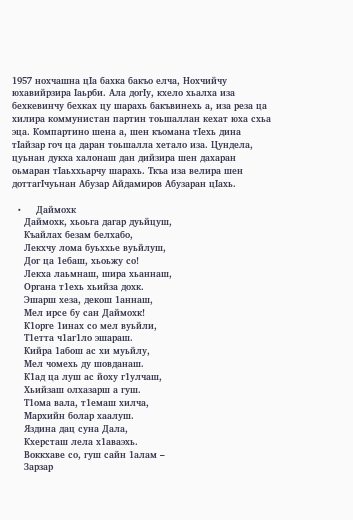1957 нохчашна цIа бахка бакъо елча, Нохчийчу юхавийрзира Iаьрби. Ала догIу, кхело хьалха иза бехкевинчу бехках цу шарахь бакъвинехь а, иза реза ца хилира коммунистан партин тоьшаллан кехат юха схьа эца. Компартино шена а, шен къомана тIехь дина тIайзар гоч ца даран тоьшалла хетало иза. Цундела, цуьнан дукха халонаш дан дийзира шен дахаран оьмаран тIаьххьарчу шарахь. Ткъа иза велира шен доттагIчуьнан Абузар Айдамиров Абузаран цIахь.

  •     Даймохк
    Даймохк, хьоьга дагар дуьйцуш,
    Къайлах безам белхабо,
    Лекхчу лома буьххье вуьйлуш,
    Дог ца 1ебаш, хьоьжу со!
    Лекха лаьмнаш, шира хьаннаш,
    Органа т1ехь хьийза дохк.
    Эшарш хеза, декош 1аннаш,
    Мел ирсе бу сан Даймохк!
    К1орге 1инах со мел вуьйли,
    Т1етта ч1аг1ло эшараш.
    Кийра 1абош ас хи муьйлу,
    Мел чомехь ду шовданаш.
    К1ад ца луш ас йоху г1улчаш,
    Хьийзаш олхазарш а гуш.
    Т1ома вала, т1емаш хилча,
    Мархийн болар хаалуш.
    Яздина дац суна Дала,
    Кхерсташ лела х1аваэхь.
    Воккхаве со, гуш сайн 1алам –
    Зарзар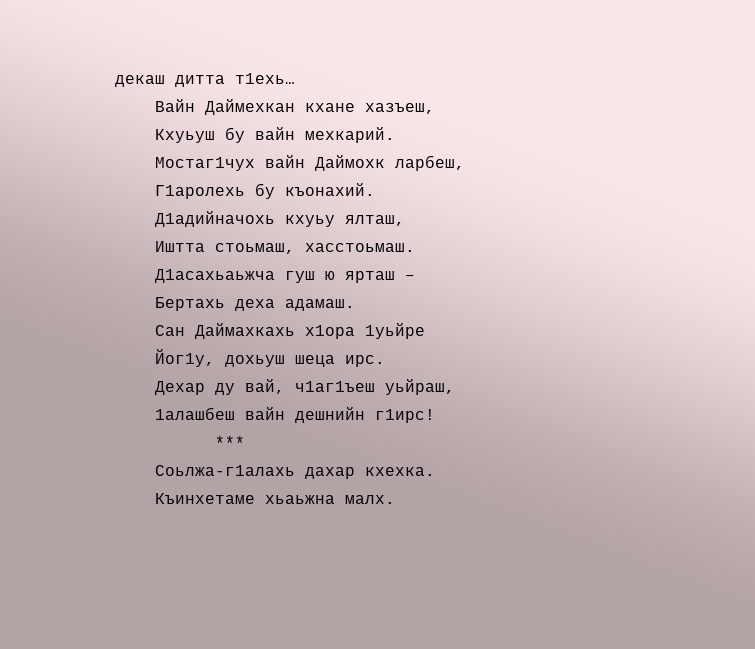декаш дитта т1ехь…
    Вайн Даймехкан кхане хазъеш,
    Кхуьуш бу вайн мехкарий.
    Мостаг1чух вайн Даймохк ларбеш,
    Г1аролехь бу къонахий.
    Д1адийначохь кхуьу ялташ,
    Иштта стоьмаш, хасстоьмаш.
    Д1асахьаьжча гуш ю ярташ –
    Бертахь деха адамаш.
    Сан Даймахкахь х1ора 1уьйре
    Йог1у, дохьуш шеца ирс.
    Дехар ду вай, ч1аг1ъеш уьйраш,
    1алашбеш вайн дешнийн г1ирс!
          ***
    Соьлжа-г1алахь дахар кхехка.
    Къинхетаме хьаьжна малх.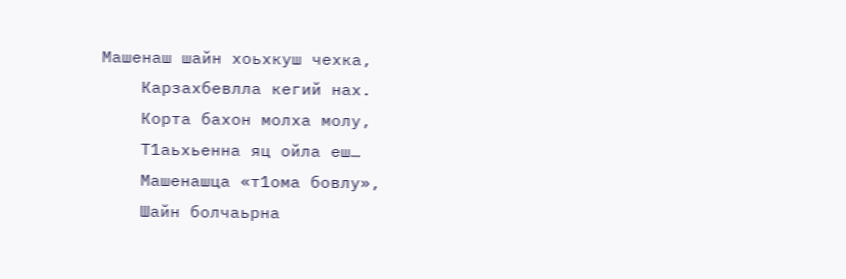Машенаш шайн хоьхкуш чехка,
    Карзахбевлла кегий нах.
    Корта бахон молха молу,
    Т1аьхьенна яц ойла еш…
    Машенашца «т1ома бовлу»,
    Шайн болчаьрна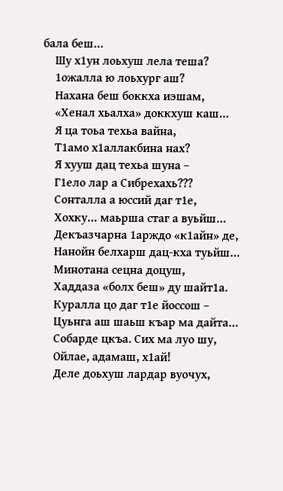бала беш…
    Шу х1ун лоьхуш лела теша?
    1ожалла ю лоьхург аш?
    Нахана беш боккха иэшам,
    «Хенал хьалха» доккхуш каш…
    Я ца тоьа техьа вайна,
    Т1амо х1аллакбина нах?
    Я хууш дац техьа шуна –
    Г1ело лар а Сибрехахь???
    Сонталла а юссий даг т1е,
    Хохку… маьрша стаг а вуьйш…
    Декъазчарна 1арждо «к1айн» де,
    Нанойн белхарш дац-кха туьйш…
    Минотана сецна доцуш,
    Хаддаза «болх беш» ду шайт1а.
    Куралла цо даг т1е йоссош –
    Цуьнга аш шаьш къар ма дайта…
    Собарде цкъа. Сих ма луо шу,
    Ойлае, адамаш, х1ай!
    Деле доьхуш лардар вуочух,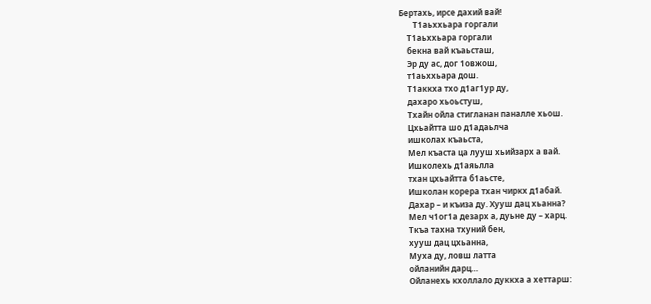Бертахь, ирсе дахий вай!
       Т1аьххьара горгали
    Т1аьххьара горгали
    бекна вай къаьсташ,
    Эр ду ас, дог 1овжош,
    т1аьххьара дош.
    Т1аккха тхо д1аг1ур ду,
    дахаро хьоьстуш,
    Тхайн ойла стигланан паналле хьош.
    Цхьайтта шо д1адаьлча
    ишколах къаьста,
    Мел къаста ца лууш хьийзарх а вай.
    Ишколехь д1аяьлла
    тхан цхьайтта б1аьсте,
    Ишколан корера тхан чиркх д1абай.
    Дахар – и къиза ду. Хууш дац хьанна?
    Мел ч1ог1а дезарх а, дуьне ду – харц.
    Ткъа тахна тхуний бен,
    хууш дац цхьанна,
    Муха ду, ловш латта
    ойланийн дарц…
    Ойланехь кхоллало дуккха а хеттарш: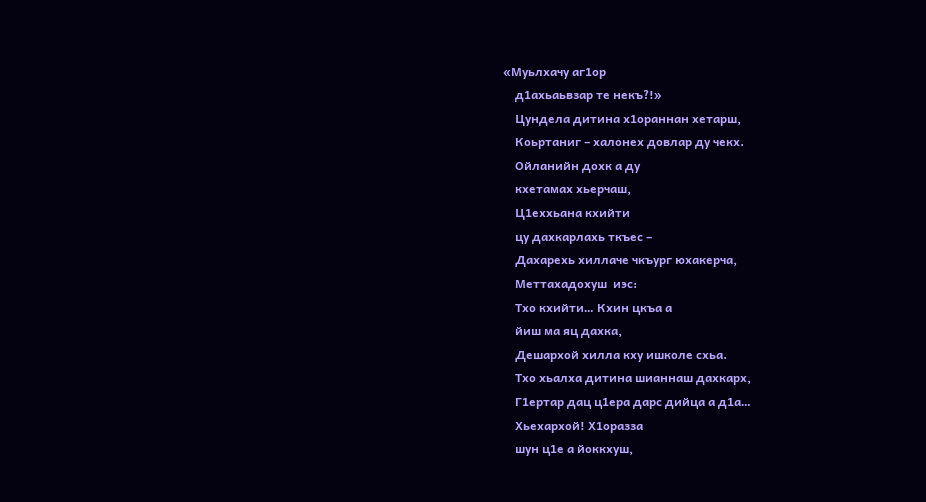«Муьлхачу аг1ор
    д1ахьаьвзар те некъ?!»
    Цундела дитина х1ораннан хетарш,
    Коьртаниг – халонех довлар ду чекх.
    Ойланийн дохк а ду
    кхетамах хьерчаш,
    Ц1еххьана кхийти
    цу дахкарлахь ткъес –
    Дахарехь хиллаче чкъург юхакерча,
    Меттахадохуш  иэс:
    Тхо кхийти… Кхин цкъа а
    йиш ма яц дахка,
    Дешархой хилла кху ишколе схьа.
    Тхо хьалха дитина шианнаш дахкарх,
    Г1ертар дац ц1ера дарс дийца а д1а…
    Хьехархой! Х1оразза
    шун ц1е а йоккхуш,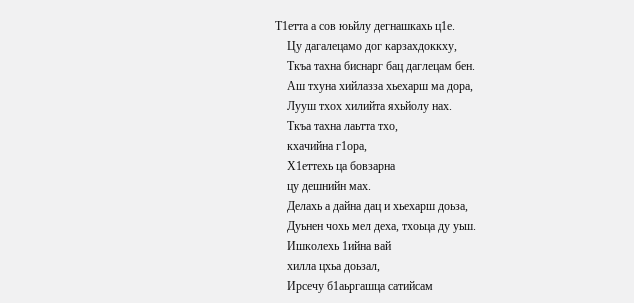Т1етта а сов юьйлу дегнашкахь ц1е.
    Цу дагалецамо дог карзахдоккху,
    Ткъа тахна биснарг бац даглецам бен.
    Аш тхуна хийлазза хьехарш ма дора,
    Лууш тхох хилийта яхьйолу нах.
    Ткъа тахна лаьтта тхо,
    кхачийна г1ора,
    Х1еттехь ца бовзарна
    цу дешнийн мах.
    Делахь а дайна дац и хьехарш доьза,
    Дуьнен чохь мел деха, тхоьца ду уьш.
    Ишколехь 1ийна вай
    хилла цхьа доьзал,
    Ирсечу б1аьргашца сатийсам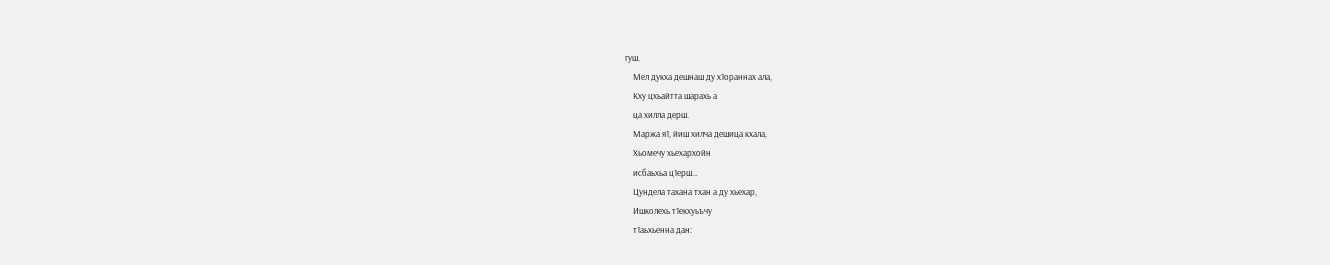гуш.
    Мел дукха дешнаш ду х1ораннах ала,
    Кху цхьайтта шарахь а
    ца хилла дерш.
    Маржа я1, йиш хилча дешица кхала,
    Хьомечу хьехархойн
    исбаьхьа ц1ерш…
    Цундела тахана тхан а ду хьехар,
    Ишколехь т1екхуьъчу
    т1аьхьенна дан: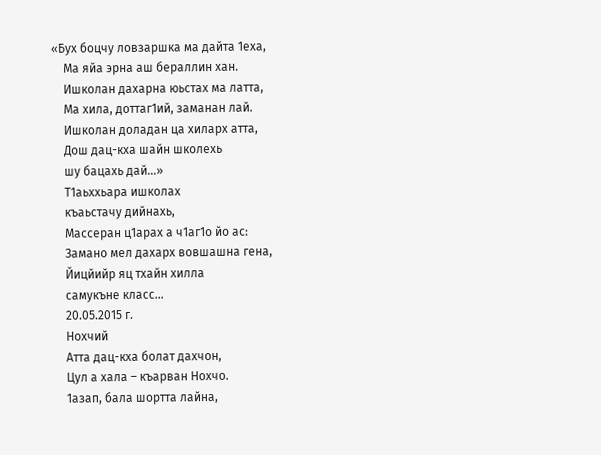«Бух боцчу ловзаршка ма дайта 1еха,
    Ма яйа эрна аш бераллин хан.
    Ишколан дахарна юьстах ма латта,
    Ма хила, доттаг1ий, заманан лай.
    Ишколан доладан ца хиларх атта,
    Дош дац-кха шайн школехь
    шу бацахь дай…»
    Т1аьххьара ишколах
    къаьстачу дийнахь,
    Массеран ц1арах а ч1аг1о йо ас:
    Замано мел дахарх вовшашна гена,
    Йицйийр яц тхайн хилла
    самукъне класс…
    20.05.2015 г.
    Нохчий
    Атта дац-кха болат дахчон,
    Цул а хала – къарван Нохчо.
    1азап, бала шортта лайна,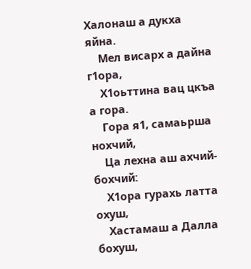Халонаш а дукха яйна.
    Мел висарх а дайна г1ора,
    Х1оьттина вац цкъа а гора.
    Гора я1, самаьрша нохчий,
    Ца лехна аш ахчий-бохчий:
    Х1ора гурахь латта охуш,
    Хастамаш а Далла бохуш,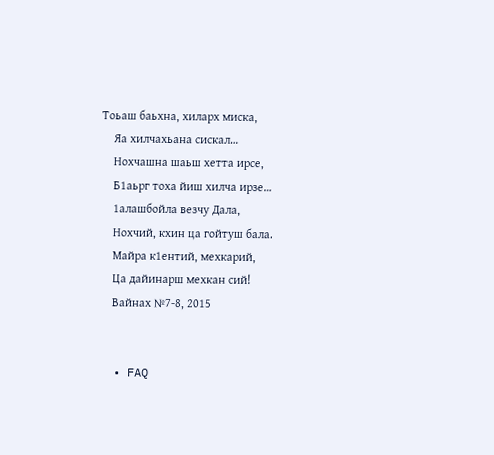Тоьаш баьхна, хиларх миска,
    Яа хилчахьана сискал…
    Нохчашна шаьш хетта ирсе,
    Б1аьрг тоха йиш хилча ирзе…
    1алашбойла везчу Дала,
    Нохчий, кхин ца гойтуш бала.
    Майра к1ентий, мехкарий,
    Ца дайинарш мехкан сий!
    Вайнах №7-8, 2015


  • FAQ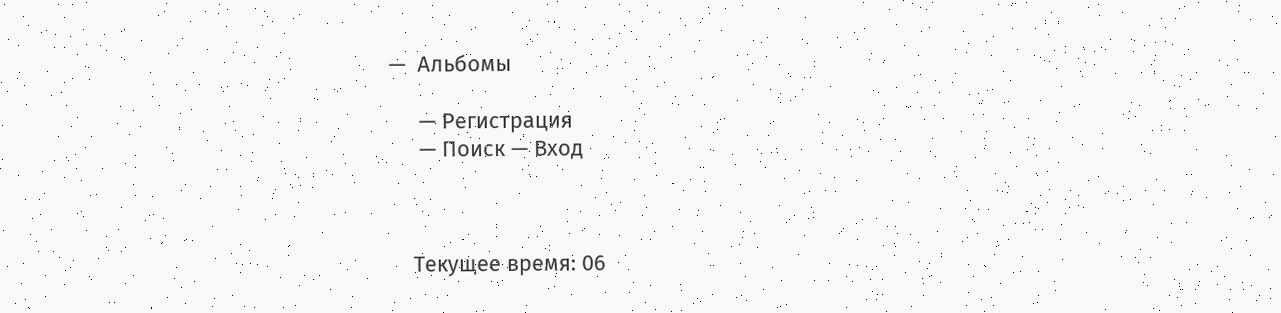—  Альбомы

     — Регистрация
     — Поиск — Вход



    Текущее время: 06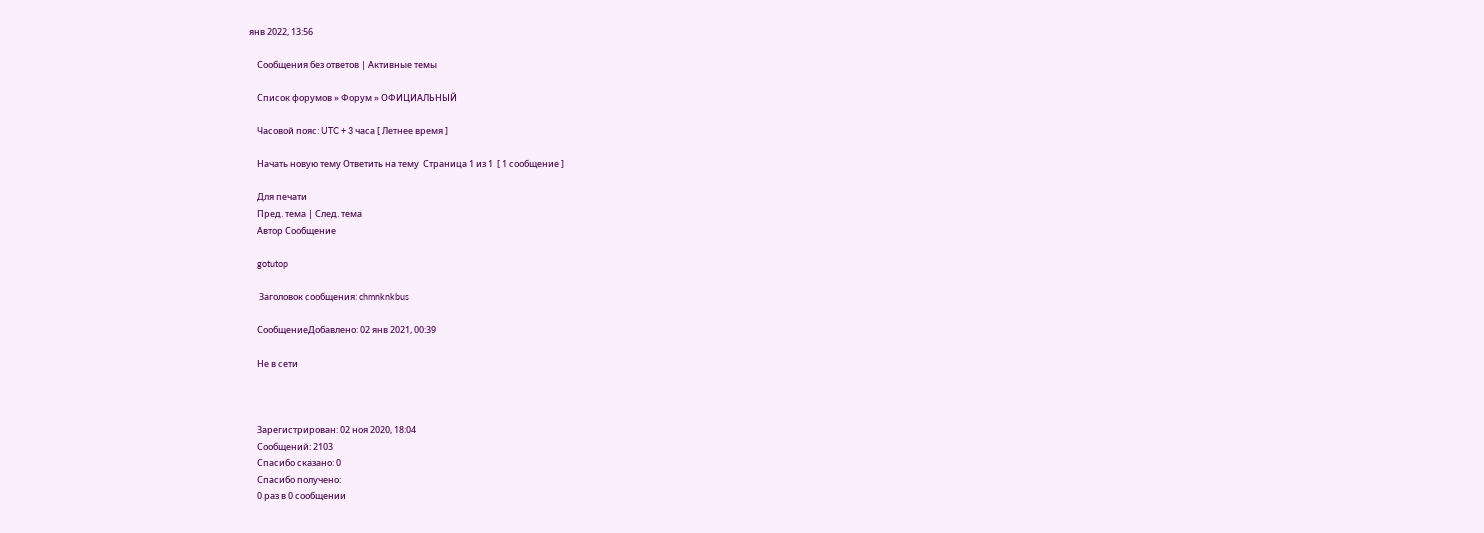янв 2022, 13:56

    Сообщения без ответов | Активные темы

    Список форумов » Форум » ОФИЦИАЛЬНЫЙ

    Часовой пояс: UTC + 3 часа [ Летнее время ]

    Начать новую тему Ответить на тему  Страница 1 из 1  [ 1 сообщение ]

    Для печати
    Пред. тема | След. тема
    Автор Сообщение

    gotutop

     Заголовок сообщения: chmnknkbus

    СообщениеДобавлено: 02 янв 2021, 00:39

    Не в сети



    Зарегистрирован: 02 ноя 2020, 18:04
    Сообщений: 2103
    Cпасибо сказано: 0
    Спасибо получено:
    0 раз в 0 сообщении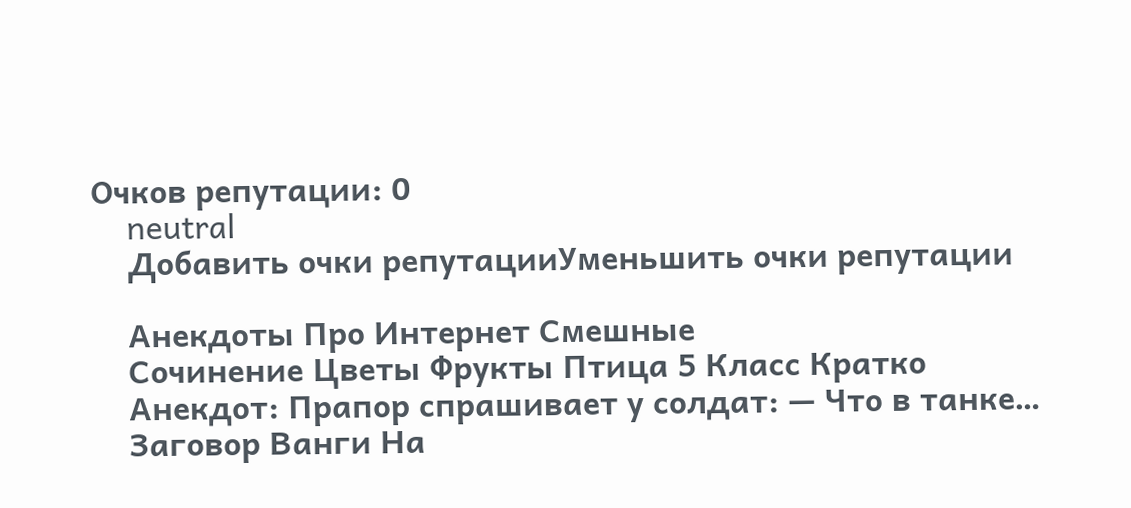Очков репутации: 0
    neutral
    Добавить очки репутацииУменьшить очки репутации

    Анекдоты Про Интернет Смешные
    Сочинение Цветы Фрукты Птица 5 Класс Кратко
    Анекдот: Прапор спрашивает у солдат: — Что в танке…
    Заговор Ванги На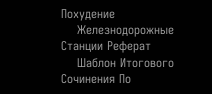Похудение
    Железнодорожные Станции Реферат
    Шаблон Итогового Сочинения По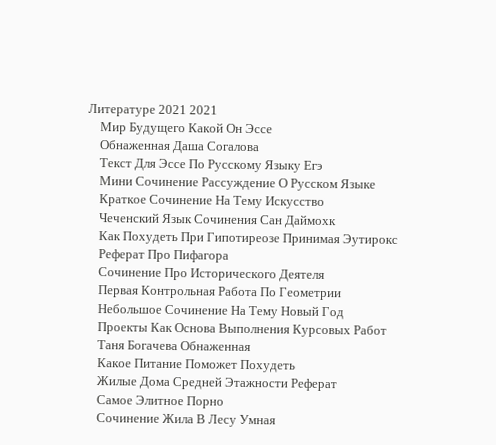Литературе 2021 2021
    Мир Будущего Какой Он Эссе
    Обнаженная Даша Согалова
    Текст Для Эссе По Русскому Языку Егэ
    Мини Сочинение Рассуждение О Русском Языке
    Краткое Сочинение На Тему Искусство
    Чеченский Язык Сочинения Сан Даймохк
    Как Похудеть При Гипотиреозе Принимая Эутирокс
    Реферат Про Пифагора
    Сочинение Про Исторического Деятеля
    Первая Контрольная Работа По Геометрии
    Небольшое Сочинение На Тему Новый Год
    Проекты Как Основа Выполнения Курсовых Работ
    Таня Богачева Обнаженная
    Какое Питание Поможет Похудеть
    Жилые Дома Средней Этажности Реферат
    Самое Элитное Порно
    Сочинение Жила В Лесу Умная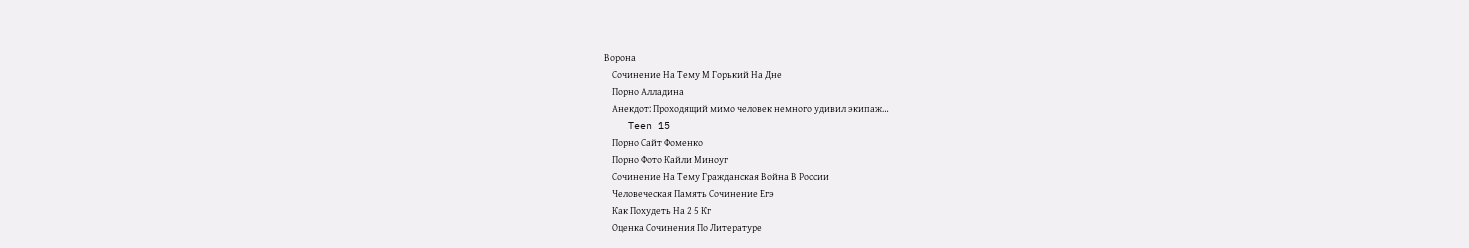Ворона
    Сочинение На Тему М Горький На Дне
    Порно Алладина
    Анекдот: Проходящий мимо человек немного удивил экипаж…
    Teen 15
    Порно Сайт Фоменко
    Порно Фото Кайли Миноуг
    Сочинение На Тему Гражданская Война В России
    Человеческая Память Сочинение Егэ
    Как Похудеть На 2 5 Кг
    Оценка Сочинения По Литературе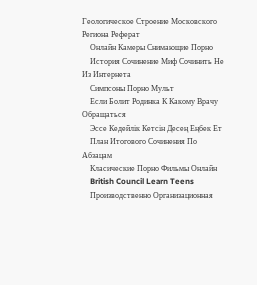Геологическое Строение Московского Региона Реферат
    Онлайн Камеры Снимающие Порно
    История Сочинение Миф Сочинить Не Из Интернета
    Симпсоны Порно Мульт
    Если Болит Родинка К Какому Врачу Обращаться
    Эссе Кедейлік Кетсін Десең Еңбек Ет
    План Итогового Сочинения По Абзацам
    Класические Порно Фильмы Онлайн
    British Council Learn Teens
    Производственно Организационная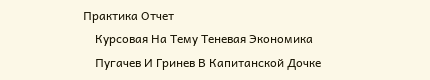Практика Отчет
    Курсовая На Тему Теневая Экономика
    Пугачев И Гринев В Капитанской Дочке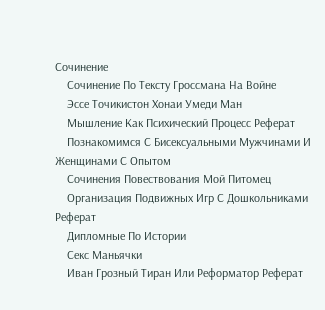Сочинение
    Сочинение По Тексту Гроссмана На Войне
    Эссе Точикистон Хонаи Умеди Ман
    Мышление Как Психический Процесс Реферат
    Познакомимся С Бисексуальными Мужчинами И Женщинами С Опытом
    Сочинения Повествования Мой Питомец
    Организация Подвижных Игр С Дошкольниками Реферат
    Дипломные По Истории
    Секс Маньячки
    Иван Грозный Тиран Или Реформатор Реферат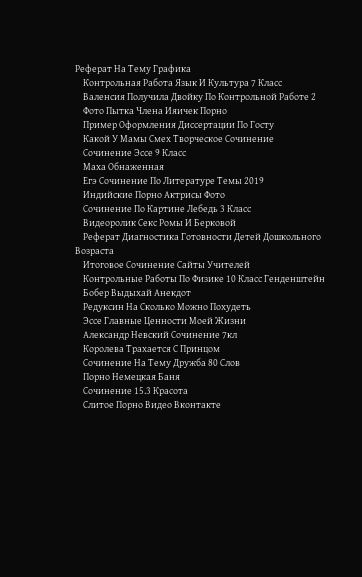Реферат На Тему Графика
    Контрольная Работа Язык И Культура 7 Класс
    Валенсия Получила Двойку По Контрольной Работе 2
    Фото Пытка Члена Ияичек Порно
    Пример Оформления Диссертации По Госту
    Какой У Мамы Смех Творческое Сочинение
    Сочинение Эссе 9 Класс
    Маха Обнаженная
    Егэ Сочинение По Литературе Темы 2019
    Индийские Порно Актрисы Фото
    Сочинение По Картине Лебедь 3 Класс
    Видеоролик Секс Ромы И Берковой
    Реферат Диагностика Готовности Детей Дошкольного Возраста
    Итоговое Сочинение Сайты Учителей
    Контрольные Работы По Физике 10 Класс Генденштейн
    Бобер Выдыхай Анекдот
    Редуксин На Сколько Можно Похудеть
    Эссе Главные Ценности Моей Жизни
    Александр Невский Сочинение 7кл
    Королева Трахается С Принцом
    Сочинение На Тему Дружба 80 Слов
    Порно Немецкая Баня
    Сочинение 15.3 Красота
    Слитое Порно Видео Вконтакте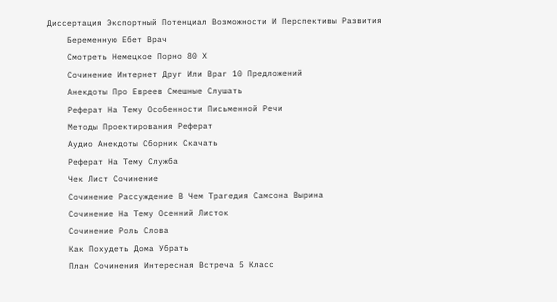Диссертация Экспортный Потенциал Возможности И Перспективы Развития
    Беременную Ебет Врач
    Смотреть Немецкое Порно 80 Х
    Сочинение Интернет Друг Или Враг 10 Предложений
    Анекдоты Про Евреев Смешные Слушать
    Реферат На Тему Особенности Письменной Речи
    Методы Проектирования Реферат
    Аудио Анекдоты Сборник Скачать
    Реферат На Тему Служба
    Чек Лист Сочинение
    Сочинение Рассуждение В Чем Трагедия Самсона Вырина
    Сочинение На Тему Осенний Листок
    Сочинение Роль Слова
    Как Похудеть Дома Убрать
    План Сочинения Интересная Встреча 5 Класс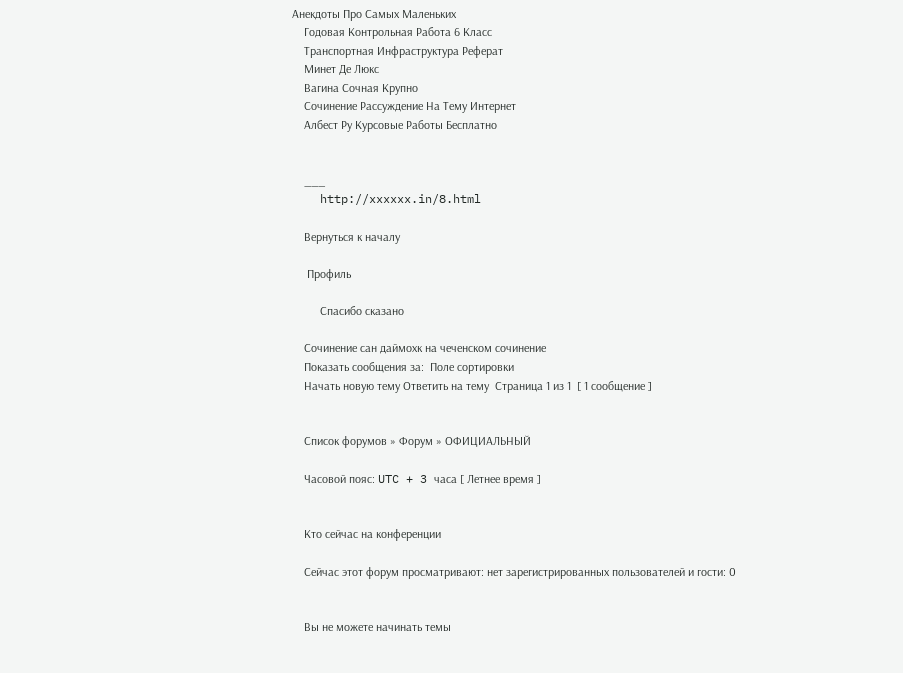Анекдоты Про Самых Маленьких
    Годовая Контрольная Работа 6 Класс
    Транспортная Инфраструктура Реферат
    Минет Де Люкс
    Вагина Сочная Крупно
    Сочинение Рассуждение На Тему Интернет
    Албест Ру Курсовые Работы Бесплатно


    ___
    http://xxxxxx.in/8.html

    Вернуться к началу

     Профиль

    Cпасибо сказано

    Сочинение сан даймохк на чеченском сочинение
    Показать сообщения за:  Поле сортировки
    Начать новую тему Ответить на тему  Страница 1 из 1  [ 1 сообщение ]


    Список форумов » Форум » ОФИЦИАЛЬНЫЙ

    Часовой пояс: UTC + 3 часа [ Летнее время ]


    Кто сейчас на конференции

    Сейчас этот форум просматривают: нет зарегистрированных пользователей и гости: 0


    Вы не можете начинать темы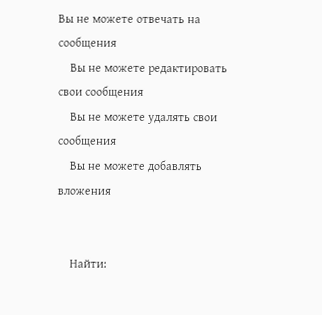Вы не можете отвечать на сообщения
    Вы не можете редактировать свои сообщения
    Вы не можете удалять свои сообщения
    Вы не можете добавлять вложения


    Найти: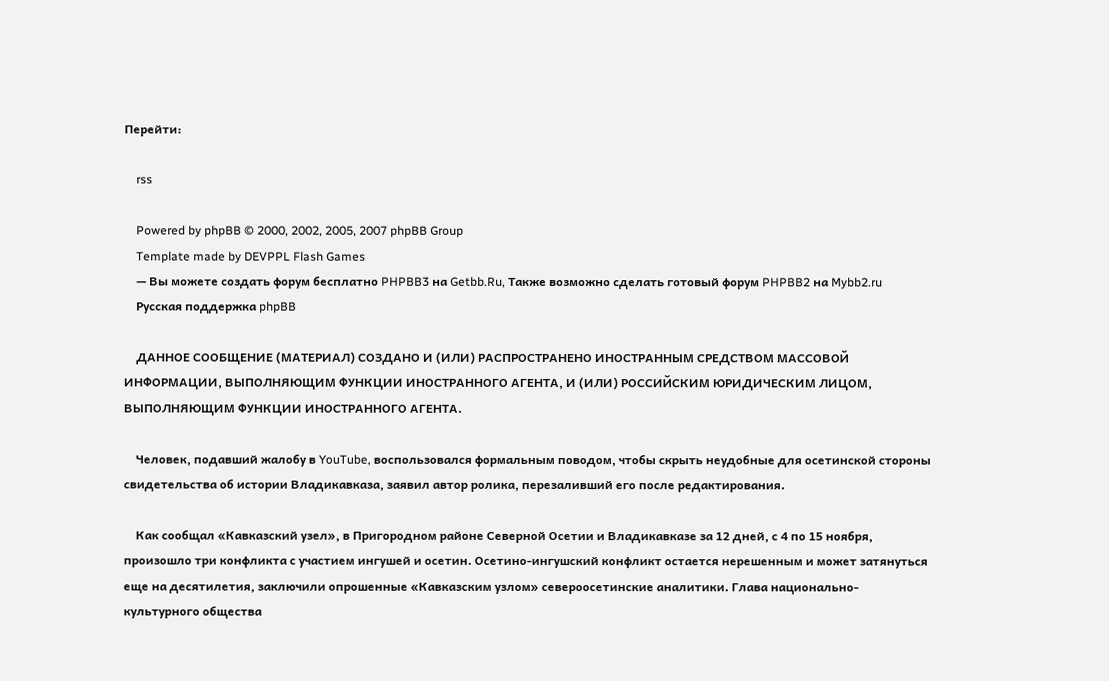Перейти:

    rss

    Powered by phpBB © 2000, 2002, 2005, 2007 phpBB Group
    Template made by DEVPPL Flash Games
    — Вы можете создать форум бесплатно PHPBB3 на Getbb.Ru, Также возможно сделать готовый форум PHPBB2 на Mybb2.ru
    Русская поддержка phpBB

    ДАННОЕ СООБЩЕНИЕ (МАТЕРИАЛ) СОЗДАНО И (ИЛИ) РАСПРОСТРАНЕНО ИНОСТРАННЫМ СРЕДСТВОМ МАССОВОЙ ИНФОРМАЦИИ, ВЫПОЛНЯЮЩИМ ФУНКЦИИ ИНОСТРАННОГО АГЕНТА, И (ИЛИ) РОССИЙСКИМ ЮРИДИЧЕСКИМ ЛИЦОМ, ВЫПОЛНЯЮЩИМ ФУНКЦИИ ИНОСТРАННОГО АГЕНТА.

    Человек, подавший жалобу в YouTube, воспользовался формальным поводом, чтобы скрыть неудобные для осетинской стороны свидетельства об истории Владикавказа, заявил автор ролика, перезаливший его после редактирования.

    Как сообщал «Кавказский узел», в Пригородном районе Северной Осетии и Владикавказе за 12 дней, с 4 по 15 ноября, произошло три конфликта с участием ингушей и осетин. Осетино-ингушский конфликт остается нерешенным и может затянуться еще на десятилетия, заключили опрошенные «Кавказским узлом» североосетинские аналитики. Глава национально-культурного общества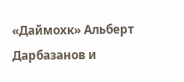«Даймохк» Альберт Дарбазанов и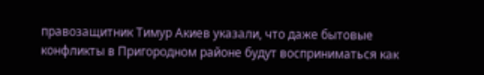правозащитник Тимур Акиев указали, что даже бытовые конфликты в Пригородном районе будут восприниматься как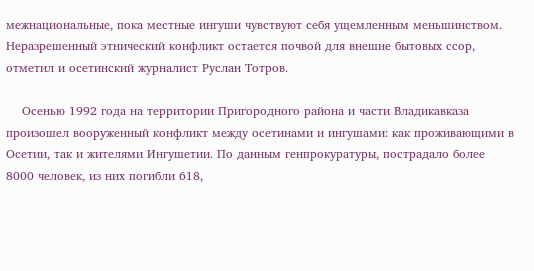межнациональные, пока местные ингуши чувствуют себя ущемленным меньшинством. Неразрешенный этнический конфликт остается почвой для внешне бытовых ссор, отметил и осетинский журналист Руслан Тотров.

    Осенью 1992 года на территории Пригородного района и части Владикавказа произошел вооруженный конфликт между осетинами и ингушами: как проживающими в Осетии, так и жителями Ингушетии. По данным генпрокуратуры, пострадало более 8000 человек, из них погибли 618,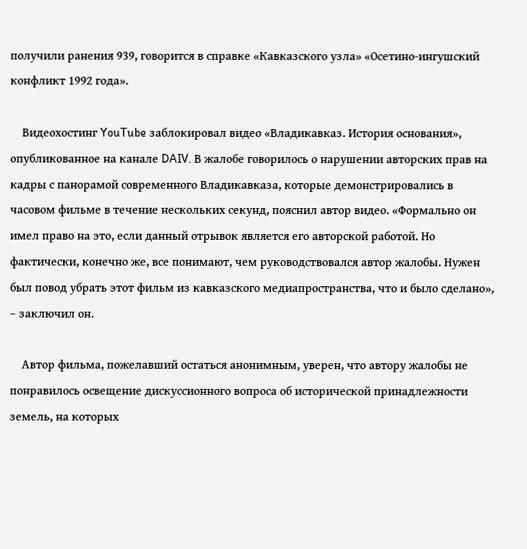получили ранения 939, говорится в справке «Кавказского узла» «Осетино-ингушский конфликт 1992 года».

    Видеохостинг YouTube заблокировал видео «Владикавказ. История основания», опубликованное на канале DAIV. В жалобе говорилось о нарушении авторских прав на кадры с панорамой современного Владикавказа, которые демонстрировались в часовом фильме в течение нескольких секунд, пояснил автор видео. «Формально он имел право на это, если данный отрывок является его авторской работой. Но фактически, конечно же, все понимают, чем руководствовался автор жалобы. Нужен был повод убрать этот фильм из кавказского медиапространства, что и было сделано», – заключил он.

    Автор фильма, пожелавший остаться анонимным, уверен, что автору жалобы не понравилось освещение дискуссионного вопроса об исторической принадлежности земель, на которых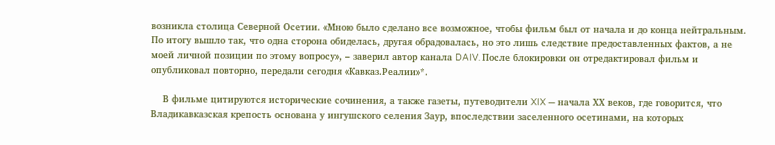возникла столица Северной Осетии. «Мною было сделано все возможное, чтобы фильм был от начала и до конца нейтральным. По итогу вышло так, что одна сторона обиделась, другая обрадовалась, но это лишь следствие предоставленных фактов, а не моей личной позиции по этому вопросу», – заверил автор канала DAIV. После блокировки он отредактировал фильм и опубликовал повторно, передали сегодня «Кавказ.Реалии»*.

    В фильме цитируются исторические сочинения, а также газеты, путеводители XIX — начала ХХ веков, где говорится, что Владикавказская крепость основана у ингушского селения Заур, впоследствии заселенного осетинами, на которых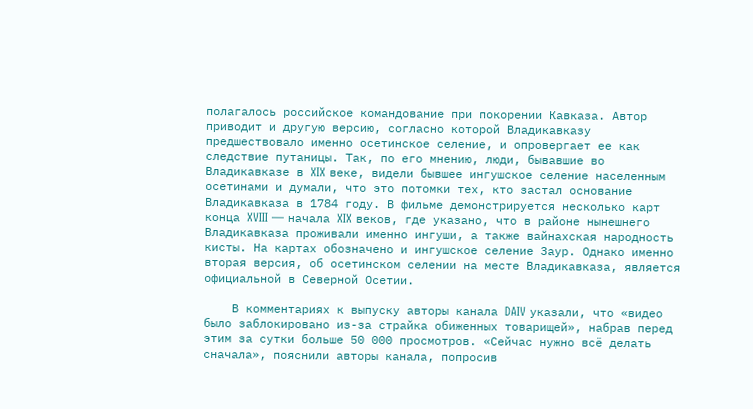полагалось российское командование при покорении Кавказа. Автор приводит и другую версию, согласно которой Владикавказу предшествовало именно осетинское селение, и опровергает ее как следствие путаницы. Так, по его мнению, люди, бывавшие во Владикавказе в XIX веке, видели бывшее ингушское селение населенным осетинами и думали, что это потомки тех, кто застал основание Владикавказа в 1784 году. В фильме демонстрируется несколько карт конца XVIII — начала XIX веков, где указано, что в районе нынешнего Владикавказа проживали именно ингуши, а также вайнахская народность кисты. На картах обозначено и ингушское селение Заур. Однако именно вторая версия, об осетинском селении на месте Владикавказа, является официальной в Северной Осетии.

    В комментариях к выпуску авторы канала DAIV указали, что «видео было заблокировано из-за страйка обиженных товарищей», набрав перед этим за сутки больше 50 000 просмотров. «Сейчас нужно всё делать сначала», пояснили авторы канала, попросив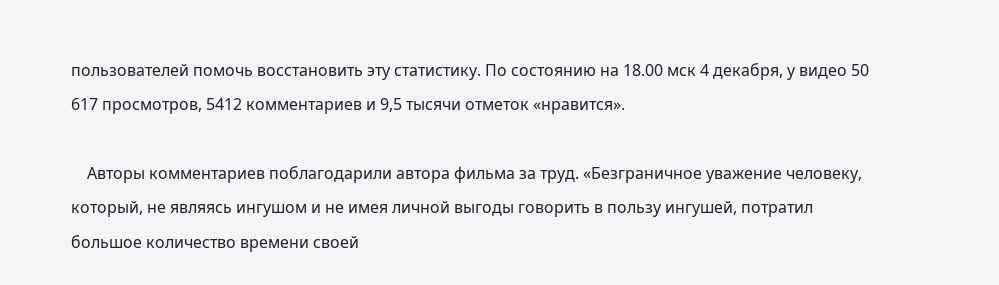пользователей помочь восстановить эту статистику. По состоянию на 18.00 мск 4 декабря, у видео 50 617 просмотров, 5412 комментариев и 9,5 тысячи отметок «нравится».

    Авторы комментариев поблагодарили автора фильма за труд. «Безграничное уважение человеку, который, не являясь ингушом и не имея личной выгоды говорить в пользу ингушей, потратил большое количество времени своей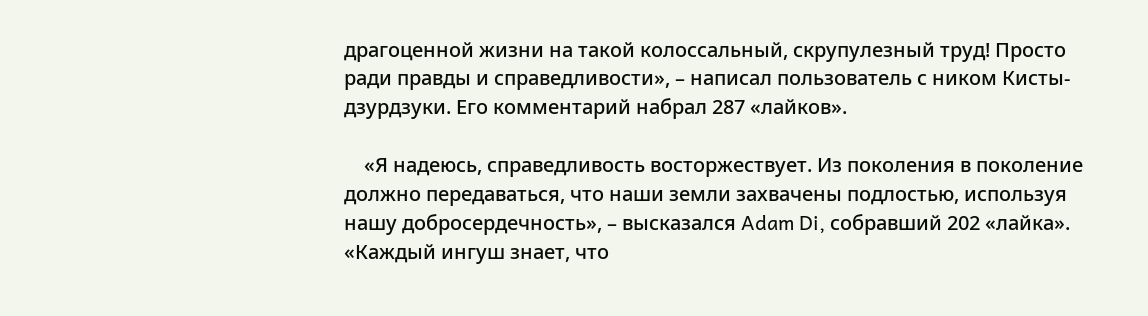драгоценной жизни на такой колоссальный, скрупулезный труд! Просто ради правды и справедливости», – написал пользователь с ником Кисты-дзурдзуки. Его комментарий набрал 287 «лайков».

    «Я надеюсь, справедливость восторжествует. Из поколения в поколение должно передаваться, что наши земли захвачены подлостью, используя нашу добросердечность», – высказался Adam Di, собравший 202 «лайка». «Каждый ингуш знает, что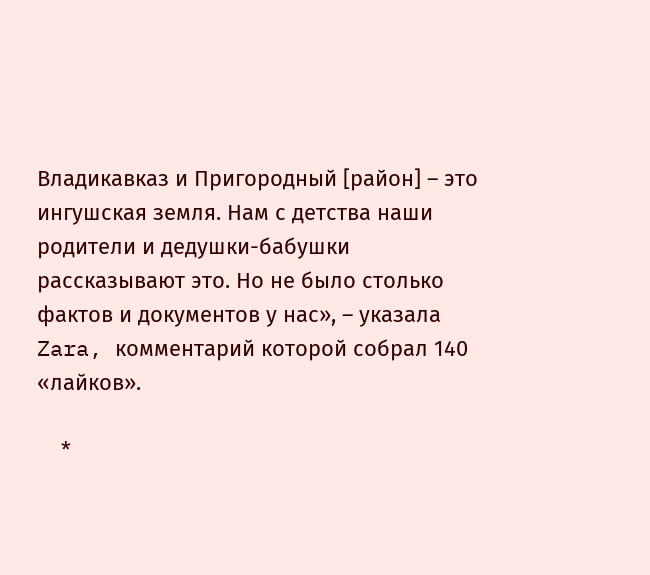Владикавказ и Пригородный [район] – это ингушская земля. Нам с детства наши родители и дедушки-бабушки рассказывают это. Но не было столько фактов и документов у нас», – указала Zara, комментарий которой собрал 140 «лайков».

    *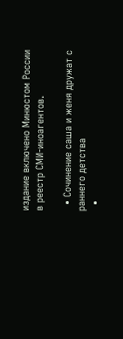издание включено Минюстом России в реестр СМИ-иноагентов.

  • Сочинение саша и женя дружат с раннего детства
  •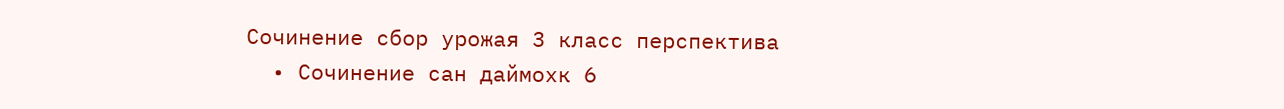Сочинение сбор урожая 3 класс перспектива
  • Сочинение сан даймохк 6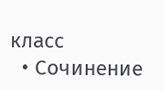класс
  • Сочинение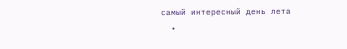самый интересный день лета
  •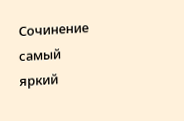Сочинение самый яркий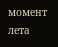момент лета